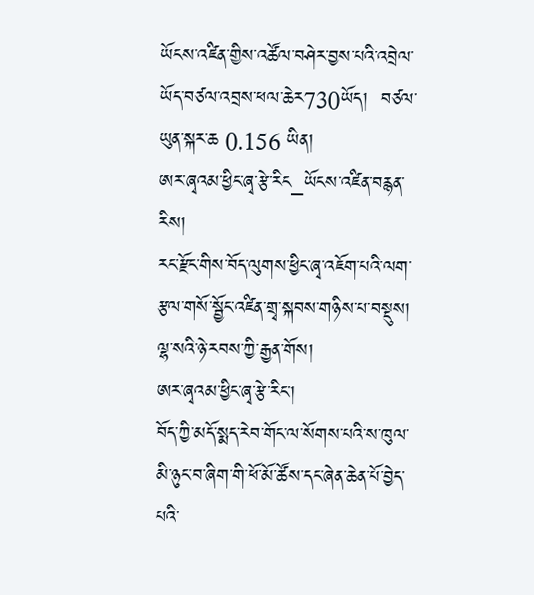ཡོངས་འཛིན་གྱིས་འཚོལ་བཤེར་བྱས་པའི་འབྲེལ་ཡོད་བཙལ་འབྲས་ཕལ་ཆེར730ཡོད།  བཙལ་ཡུན་སྐར་ཆ 0.156 ཡིན།
ཨར་ཞྭའམ་ཕྱིང་ཞྭ་རྩེ་རིང_ཡོངས་འཛིན་བརྙན་རིས།
རང་རྫོང་གིས་བོད་ལུགས་ཕྱིང་ཞྭ་འཇོག་པའི་ལག་རྩལ་གསོ་སྦྱོང་འཛིན་གྲྭ་སྐབས་གཉིས་པ་བསྡུས།
ལྷ་སའི་ཉེ་རབས་ཀྱི་རྒྱན་གོས།
ཨར་ཞྭའམ་ཕྱིང་ཞྭ་རྩེ་རིང་།
བོད་ཀྱི་མདོ་སྨད་རེབ་གོང་ལ་སོགས་པའི་ས་ཁུལ་མི་ཉུང་བ་ཞིག་གི་ཕོ་མོ་ཚོས་དང་ཞེན་ཆེན་པོ་བྱེད་པའི་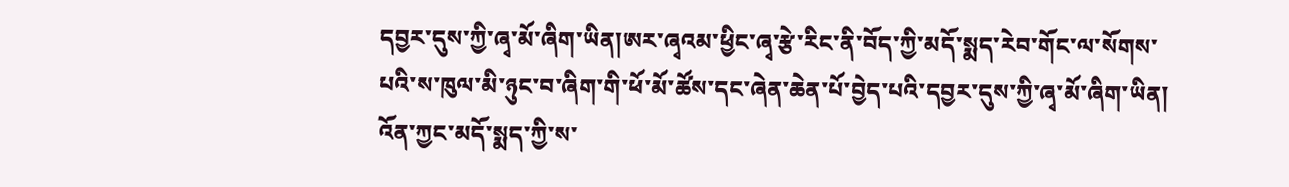དབྱར་དུས་ཀྱི་ཞྭ་མོ་ཞིག་ཡིན།ཨར་ཞྭའམ་ཕྱིང་ཞྭ་རྩེ་རིང་ནི་བོད་ཀྱི་མདོ་སྨད་རེབ་གོང་ལ་སོགས་པའི་ས་ཁུལ་མི་ཉུང་བ་ཞིག་གི་ཕོ་མོ་ཚོས་དང་ཞེན་ཆེན་པོ་བྱེད་པའི་དབྱར་དུས་ཀྱི་ཞྭ་མོ་ཞིག་ཡིན། འོན་ཀྱང་མདོ་སྨད་ཀྱི་ས་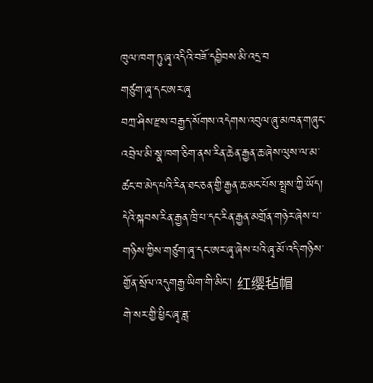ཁུལ་ཁག་ཏུ་ཞྭ་འདིའི་བཟོ་དབྱིབས་མི་འདྲ་བ
གཙུག་ཞྭ་དང་ཨར་ཞྭ
བཀྲ་ཤིས་རྫས་བརྒྱད་སོགས་འདེགས་འབུལ་ཞུ་མཁན་གཞུང་འབྲེལ་མི་སྣ་ཁག་ཅིག་ནས་རིན་ཆེན་རྒྱན་ཆ་ཞེས་ལུས་ལ་མ་ཚང་བ་མེད་པའི་རིན་ཐང་ཅན་གྱི་རྒྱན་ཆ་མང་པོས་སྤྲས་ཀྱི་ཡོད། དེའི་སྐབས་རིན་རྒྱན་ཁྲི་པ་དང་རིན་རྒྱན་མགྲོན་གཉེར་ཞེས་པ་གཉིས་ཀྱིས་གཙུག་ཞྭ་དང་ཨར་ཞྭ་ཞེས་པའི་ཞྭ་མོ་འདི་གཉིས་གྱོན་སྲོལ་འདུགརྒྱ་ཡིག་གི་མིང་། 红缨毡帽
གེ་སར་གྱི་ཕྱིང་ཞྭ་ཟླ་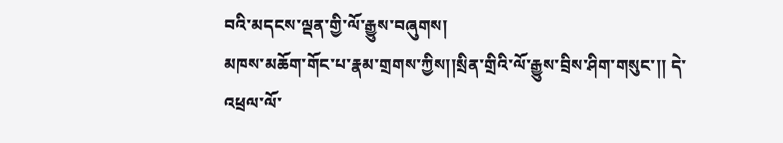བའི་མདངས་ལྡན་གྱི་ལོ་རྒྱུས་བཞུགས།
མཁས་མཆོག་གོང་པ་རྣམ་གྲགས་ཀྱིས།།སྲིན་གྲིའི་ལོ་རྒྱུས་བྲིས་ཤིག་གསུང་།། དེ་འཕྲལ་ལོ་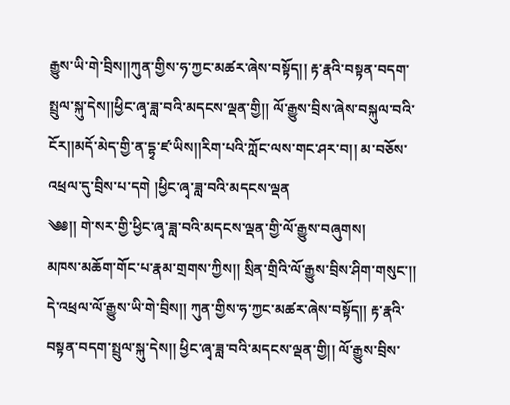རྒྱུས་ཡི་གེ་བྲིས།།ཀུན་གྱིས་ཧ་ཀྱང་མཚར་ཞེས་བསྟོད།། རྟ་རྣའི་བསྟན་བདག་སྤྲུལ་སྐུ་དེས།།ཕྱིང་ཞྭ་ཟླ་བའི་མདངས་ལྡན་གྱི།། ལོ་རྒྱུས་བྲིས་ཞེས་བསྐུལ་བའི་ངོར།།མདོ་མེད་གྱི་ན་དྷྭ་ཛ་ཡིས།།རིག་པའི་ཀློང་ལས་གང་ཤར་བ།། མ་བཅོས་འཕྲལ་དུ་བྲིས་པ་དགེ །ཕྱིང་ཞྭ་ཟླ་བའི་མདངས་ལྡན
༄༅།། གེ་སར་གྱི་ཕྱིང་ཞྭ་ཟླ་བའི་མདངས་ལྡན་གྱི་ལོ་རྒྱུས་བཞུགས།
མཁས་མཆོག་གོང་པ་རྣམ་གྲགས་ཀྱིས།། སྲིན་གྲིའི་ལོ་རྒྱུས་བྲིས་ཤིག་གསུང་།། དེ་འཕྲལ་ལོ་རྒྱུས་ཡི་གེ་བྲིས།། ཀུན་གྱིས་ཧ་ཀྱང་མཚར་ཞེས་བསྟོད།། རྟ་རྣའི་བསྟན་བདག་སྤྲུལ་སྐུ་དེས།། ཕྱིང་ཞྭ་ཟླ་བའི་མདངས་ལྡན་གྱི།། ལོ་རྒྱུས་བྲིས་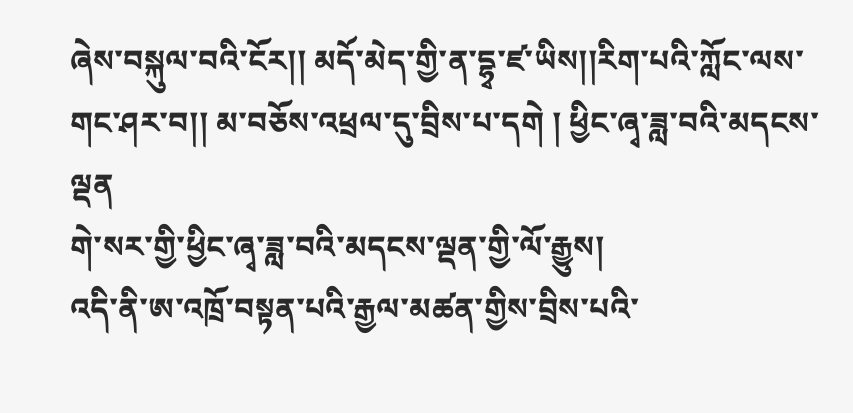ཞེས་བསྐུལ་བའི་ངོར།། མདོ་མེད་གྱི་ན་དྷྭ་ཛ་ཡིས།།རིག་པའི་ཀློང་ལས་གང་ཤར་བ།། མ་བཅོས་འཕྲལ་དུ་བྲིས་པ་དགེ ། ཕྱིང་ཞྭ་ཟླ་བའི་མདངས་ལྡན
གེ་སར་གྱི་ཕྱིང་ཞྭ་ཟླ་བའི་མདངས་ལྡན་གྱི་ལོ་རྒྱུས།
འདི་ནི་ཨ་འཁྲོ་བསྟན་པའི་རྒྱལ་མཚན་གྱིས་བྲིས་པའི་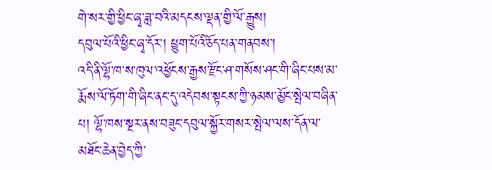གེ་སར་གྱི་ཕྱིང་ཞྭ་ཟླ་བའི་མདངས་ལྡན་གྱི་ལོ་རྒྱུས།
དབུལ་པོའི་ཕྱིང་ཞྭ་དོར་། ཕྱུག་པོའི་ཅོད་པན་གནབས་།
འདི་ནི་ལྷོ་ཁ་ས་ཁུལ་འཕྱོངས་རྒྱས་རྫོང་ཤ་གསོས་ཤང་གི་ཞིང་པས་མ་རྨོས་ལོ་ཏོག་གི་ཞིང་ནང་དུ་འདེབས་སྟངས་ཀྱི་ཉམས་མྱོང་སྤེལ་བཞིན་པ། ལྷོ་ཁས་སྔར་ནས་བཟུང་དབུལ་སྐྱོར་གསར་སྤེལ་ལས་དོན་ལ་མཐོང་ཆེན་བྱེད་ཀྱི་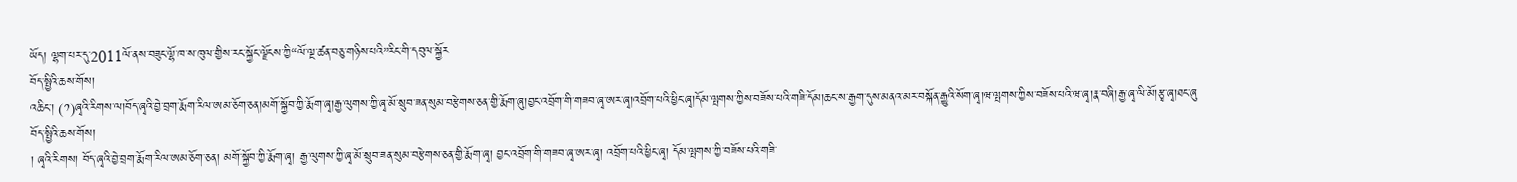ཡོད། ལྷག་པར་དུ་2011ལོ་ནས་བཟུང་ལྷོ་ཁ་ས་ཁུལ་གྱིས་རང་སྐྱོང་ལྗོངས་ཀྱི“ལོ་ལྔ་ཚན་བཅུ་གཉིས་པའི”རིང་གི་དབུལ་སྐྱོར
བོད་སྤྱིའི་ཆས་གོས།
འཆིང་། (༡)ཞྭའི་རིགས་ལ།བོད་ཞྭའི་བྱེ་བྲག་རྨོག་རིལ་ཨམ་ཅོག་ཅན།མགོ་སྐྱོབ་ཀྱི་རྨོག་ཞྭ།རྒྱ་ལུགས་ཀྱི་ཞྭ་མོ་སྲུབ་ཟན་སུམ་བརྩེགས་ཅན་གྱི་རྨོག་ཞུ།བྱང་འབྲོག་གི་གཟབ་ཞྭ་ཨར་ཞྭ།འབྲོག་པའི་ཕྱིང་ཞྭ།དོམ་ལྤགས་ཀྱིས་བཟོས་པའི་གཟི་དོམ།ཆང་ས་རྒྱག་དུས་མནའ་མར་བསྐོན་རྒྱུའི་སོག་ཞྭ།ཝ་ལྤགས་ཀྱིས་བཟོས་པའི་ཝ་ཞྭ།རྣ་བཞི།རྒྱ་ཞྭ་ལི་མོ།རྩྭ་ཞྭ།ཐང་ཞུ
བོད་སྤྱིའི་ཆས་གོས།
། ཞྭའི་རིགས། བོད་ཞྭའི་བྱེ་བྲག་རྨོག་རིལ་ཨམ་ཅོག་ཅན། མགོ་སྐྱོབ་ཀྱི་རྨོག་ཞྭ། རྒྱ་ལུགས་ཀྱི་ཞྭ་མོ་སྲུབ་ཟན་སུམ་བརྩེགས་ཅན་གྱི་རྨོག་ཞྭ། བྱང་འབྲོག་གི་གཟབ་ཞྭ་ཨར་ཞྭ། འབྲོག་པའི་ཕྱིང་ཞྭ། དོམ་ལྤགས་ཀྱི་བཟོས་པའི་གཟི་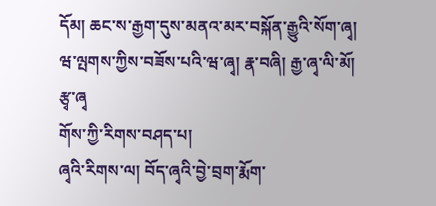དོམ། ཆང་ས་རྒྱག་དུས་མནའ་མར་བསྐོན་རྒྱུའི་སོག་ཞྭ། ཝ་ལྤགས་ཀྱིས་བཟོས་པའི་ཝ་ཞྭ། རྣ་བཞི། རྒྱ་ཞྭ་ལི་མོ། རྩྭ་ཞྭ
གོས་ཀྱི་རིགས་བཤད་པ།
ཞྭའི་རིགས་ལ། བོད་ཞྭའི་བྱེ་བྲག་རྨོག་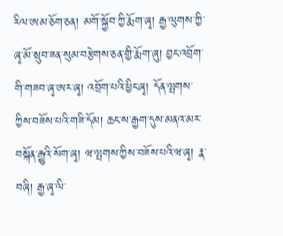རིལ་ཨམ་ཅོག་ཅན། མགོ་སྐྱོབ་ཀྱི་རྨོག་ཞྭ། རྒྱ་ལུགས་ཀྱི་ཞྭ་མོ་སྲུབ་ཟན་སུམ་བརྩེགས་ཅན་གྱི་རྨོག་ཞུ། བྱང་འབྲོག་གི་གཟབ་ཞྭ་ཨར་ཞྭ། འབྲོག་པའི་ཕྱིང་ཞྭ། དོན་ལྤགས་ཀྱིས་བཟོས་པའི་གཟི་དོམ། ཆང་ས་རྒྱག་དུས་མནའ་མར་བསྐོན་རྒྱུའི་སོག་ཞྭ། ཝ་ལྤགས་ཀྱིས་བཟོས་པའི་ཝ་ཞྭ། རྣ་བཞི། རྒྱ་ཞྭ་ལི་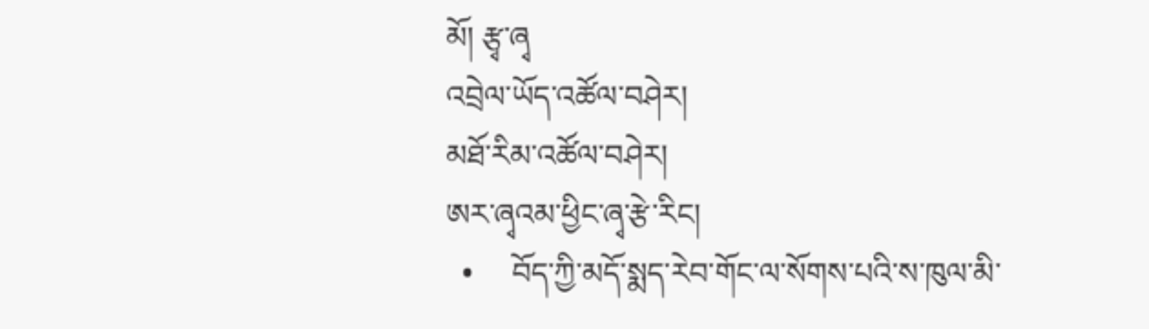མོ། རྩྭ་ཞྭ
འབྲེལ་ཡོད་འཚོལ་བཤེར།
མཐོ་རིམ་འཚོལ་བཤེར།
ཨར་ཞྭའམ་ཕྱིང་ཞྭ་རྩེ་རིང།
  •     བོད་ཀྱི་མདོ་སྨད་རེབ་གོང་ལ་སོགས་པའི་ས་ཁུལ་མི་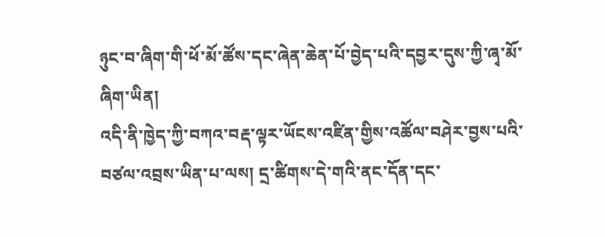ཉུང་བ་ཞིག་གི་ཕོ་མོ་ཚོས་དང་ཞེན་ཆེན་པོ་བྱེད་པའི་དབྱར་དུས་ཀྱི་ཞྭ་མོ་ཞིག་ཡིན།
འདི་ནི་ཁྱེད་ཀྱི་བཀའ་བརྡ་ལྟར་ཡོངས་འཛིན་གྱིས་འཚོལ་བཤེར་བྱས་པའི་བཙལ་འབྲས་ཡིན་པ་ལས། དྲ་ཚིགས་དེ་གའི་ནང་དོན་དང་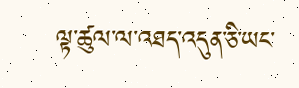ལྟ་ཚུལ་ལ་འཐད་འདུན་ཅི་ཡང་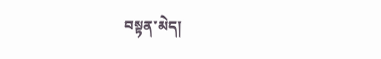བསྟན་མེད།